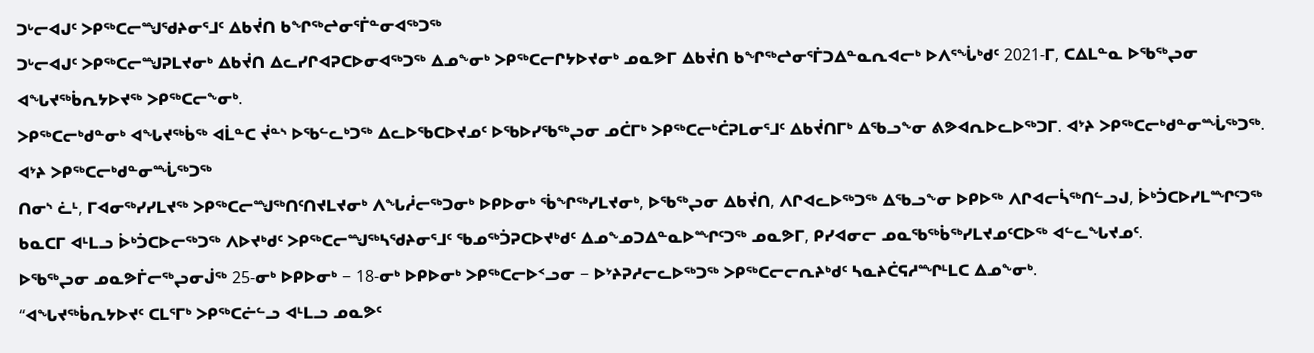ᑐᒡᓕᐊᒍᑦ ᐳᑭᖅᑕᓕᙳᖁᔨᓂᕐᒧᑦ ᐃᑲᔫᑎ ᑲᖏᖅᖠᓂᕐᒦᓐᓂᐊᖅᑐᖅ
ᑐᒡᓕᐊᒍᑦ ᐳᑭᖅᑕᓕᙳᕈᒪᔪᓂᒃ ᐃᑲᔫᑎ ᐃᓚᓯᒋᐊᕈᑕᐅᓂᐊᖅᑐᖅ ᐃᓄᖕᓂᒃ ᐳᑭᖅᑕᓕᒋᔭᐅᔪᓂᒃ ᓄᓇᕗᒥ ᐃᑲᔫᑎ ᑲᖏᖅᖠᓂᕐᒦᑐᐃᓐᓇᕆᐊᓕᒃ ᐅᐱᕐᖔᒃᑯᑦ 2021-ᒥ, ᑕᐃᒪᓐᓇ ᐅᖃᖅᖢᓂ ᐊᖓᔪᖅᑳᕆᔭᐅᔪᖅ ᐳᑭᖅᑕᓕᖕᓂᒃ.
ᐳᑭᖅᑕᓕᒃᑯᓐᓂᒃ ᐊᖓᔪᖅᑳᖅ ᐊᒫᓐᑕ ᔫᓐᔅ ᐅᖃᓪᓚᒃᑐᖅ ᐃᓚᐅᖃᑕᐅᔪᓄᑦ ᐅᖃᐅᓯᖃᖅᖢᓂ ᓄᑖᒥᒃ ᐳᑭᖅᑕᓕᒃᑖᕈᒪᓂᕐᒧᑦ ᐃᑲᔫᑎᒥᒃ ᐃᖃᓗᖕᓂ ᕕᕗᐊᕆᐅᓚᐅᖅᑐᒥ. ᐊᔾᔨ ᐳᑭᖅᑕᓕᒃᑯᓐᓂᙶᖅᑐᖅ.
ᐊᔾᔨ ᐳᑭᖅᑕᓕᒃᑯᓐᓂᙶᖅᑐᖅ
ᑎᓂᔅ ᓛᒻ, ᒥᐊᓂᖅᓯᓯᒪᔪᖅ ᐳᑭᖅᑕᓕᙳᖅᑎᑦᑎᔪᒪᔪᓂᒃ ᐱᖓᓲᓕᖅᑐᓂᒃ ᐅᑭᐅᓂᒃ ᖄᖏᖅᓯᒪᔪᓂᒃ, ᐅᖃᖅᖢᓂ ᐃᑲᔫᑎ, ᐱᒋᐊᓚᐅᖅᑐᖅ ᐃᖃᓗᖕᓂ ᐅᑭᐅᖅ ᐱᒋᐊᓕᓵᖅᑎᓪᓗᒍ, ᐆᒃᑑᑕᐅᓯᒪᙱᑦᑐᖅ ᑲᓇᑕᒥ ᐊᒻᒪᓗ ᐆᒃᑑᑕᐅᓕᖅᑐᖅ ᐱᐅᔪᒃᑯᑦ ᐳᑭᖅᑕᓕᙳᖅᓴᖁᔨᓂᕐᒧᑦ ᖃᓄᖅᑑᕈᑕᐅᔪᒃᑯᑦ ᐃᓄᖕᓄᑐᐃᓐᓇᐅᙱᑦᑐᖅ ᓄᓇᕗᒥ, ᑭᓯᐊᓂᓕ ᓄᓇᖃᖅᑳᖅᓯᒪᔪᓄᑦᑕᐅᖅ ᐊᓪᓚᖓᔪᓄᑦ.
ᐅᖃᖅᖢᓂ ᓄᓇᕗᒦᓕᖅᖢᓂᒎᖅ 25-ᓂᒃ ᐅᑭᐅᓂᒃ − 18-ᓂᒃ ᐅᑭᐅᓂᒃ ᐳᑭᖅᑕᓕᐅᑉᓗᓂ − ᐅᔾᔨᕈᓱᓕᓚᐅᖅᑐᖅ ᐳᑭᖅᑕᓕᓕᕆᔨᒃᑯᑦ ᓴᓇᔨᑖᕋᓱᙱᒻᒪᑕ ᐃᓄᖕᓂᒃ.
“ᐊᖓᔪᖅᑳᕆᔭᐅᔪᑦ ᑕᒪᕐᒥᒃ ᐳᑭᖅᑕᓖᓪᓗ ᐊᒻᒪᓗ ᓄᓇᕗᑦ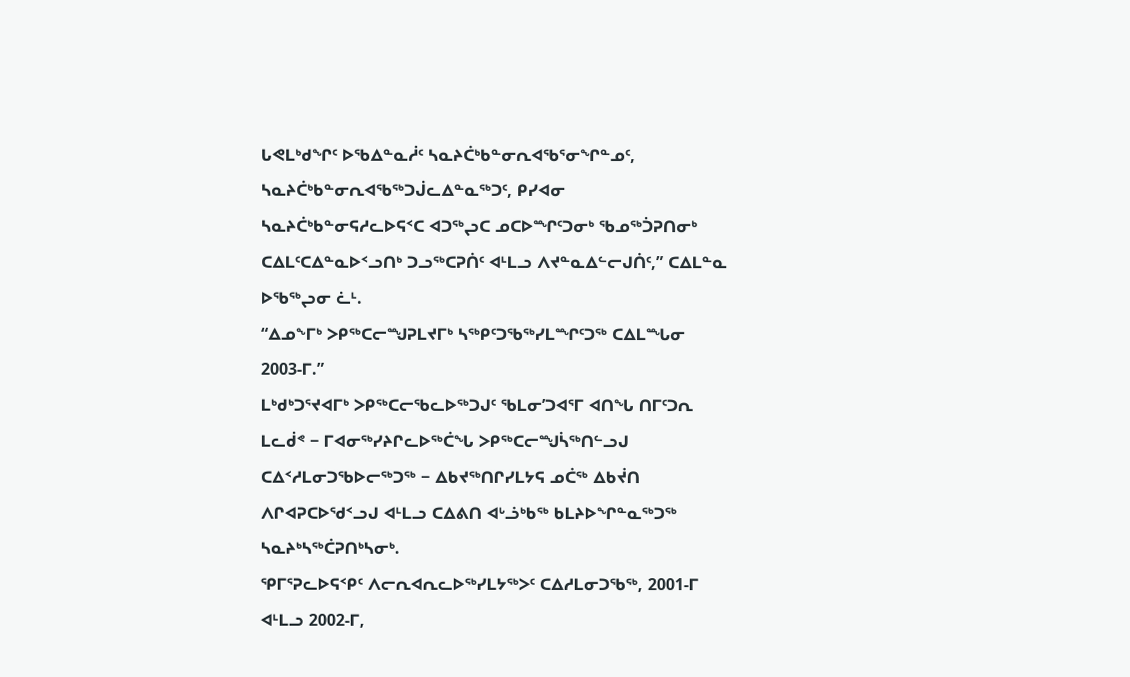ᒐᕙᒪᒃᑯᖏᑦ ᐅᖃᐃᓐᓇᓲᑦ ᓴᓇᔨᑖᒃᑲᓐᓂᕆᐊᖃᕐᓂᖏᓐᓄᑦ, ᓴᓇᔨᑖᒃᑲᓐᓂᕆᐊᖃᖅᑐᒎᓚᐃᓐᓇᖅᑐᑦ, ᑭᓯᐊᓂ ᓴᓇᔨᑖᒃᑲᓐᓂᕋᓱᓚᐅᕋᑉᑕ ᐊᑐᖅᖢᑕ ᓄᑕᐅᙱᑦᑐᓂᒃ ᖃᓄᖅᑑᕈᑎᓂᒃ ᑕᐃᒪᑦᑕᐃᓐᓇᐅᑉᓗᑎᒃ ᑐᓗᖅᑕᕈᑏᑦ ᐊᒻᒪᓗ ᐱᔪᓐᓇᐃᓪᓕᒍᑏᑦ,” ᑕᐃᒪᓐᓇ ᐅᖃᖅᖢᓂ ᓛᒻ.
“ᐃᓄᖕᒥᒃ ᐳᑭᖅᑕᓕᙳᕈᒪᔪᒥᒃ ᓴᖅᑭᑦᑐᖃᖅᓯᒪᙱᑦᑐᖅ ᑕᐃᒪᙵᓂ 2003-ᒥ.”
ᒪᒃᑯᒃᑐᕐᔪᐊᒥᒃ ᐳᑭᖅᑕᓕᖃᓚᐅᖅᑐᒍᑦ ᖃᒪᓂ’ᑐᐊᕐᒥ ᐊᑎᖓ ᑎᒥᑦᑐᕆ ᒪᓚᑰᕝ − ᒥᐊᓂᖅᓯᔨᒋᓚᐅᖅᑖᖓ ᐳᑭᖅᑕᓕᙳᓵᖅᑎᓪᓗᒍ ᑕᐃᑉᓱᒪᓂᑐᖃᐅᓕᖅᑐᖅ − ᐃᑲᔪᖅᑎᒋᓯᒪᔭᕋ ᓄᑖᖅ ᐃᑲᔫᑎ ᐱᒋᐊᕈᑕᐅᖁᑉᓗᒍ ᐊᒻᒪᓗ ᑕᐃᕕᑎ ᐊᒡᓘᒃᑲᖅ ᑲᒪᔨᐅᖏᓐᓇᖅᑐᖅ ᓴᓇᔨᒃᓴᖅᑖᕈᑎᒃᓴᓂᒃ.
ᕿᒥᕐᕈᓚᐅᕋᑉᑭᑦ ᐱᓕᕆᐊᕆᓚᐅᖅᓯᒪᔭᖅᐳᑦ ᑕᐃᓱᒪᓂᑐᖃᖅ, 2001-ᒥ ᐊᒻᒪᓗ 2002-ᒥ,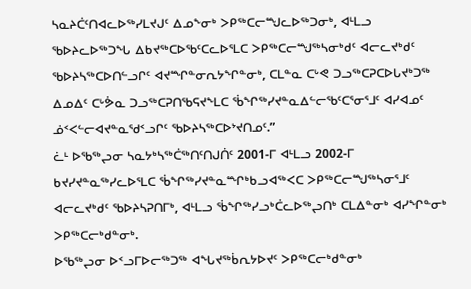ᓴᓇᔨᑖᑦᑎᐊᓚᐅᖅᓯᒪᔪᒍᑦ ᐃᓄᖕᓂᒃ ᐳᑭᖅᑕᓕᙳᓚᐅᖅᑐᓂᒃ, ᐊᒻᒪᓗ ᖃᐅᔨᓚᐅᖅᑐᖓ ᐃᑲᔪᖅᑕᐅᖃᑦᑕᓚᐅᕐᒪᑕ ᐳᑭᖅᑕᓕᙳᖅᓴᓂᒃᑯᑦ ᐊᓕᓚᔪᒃᑯᑦ ᖃᐅᔨᓴᖅᑕᐅᑎᓪᓗᒋᑦ ᐊᔪᙱᓐᓂᕆᔭᖏᓐᓂᒃ, ᑕᒪᓐᓇ ᑕᒡᕙ ᑐᓗᖅᑕᕈᑕᐅᒐᔪᒃᑐᖅ ᐃᓄᐃᑦ ᑕᒡᕘᓇ ᑐᓗᖅᑕᕈᑎᖃᕋᔪᖕᒪᑕ ᖄᖏᖅᓯᔪᓐᓇᐃᓪᓕᖃᑦᑕᕐᓂᕐᒧᑦ ᐊᓯᐊᓄᑦ ᓅᑉᐸᓪᓕᐊᔪᓐᓇᖁᑉᓗᒋᑦ ᖃᐅᔨᓴᖅᑕᐅᔾᔪᑎᓄᑦ.”
ᓛᒻ ᐅᖃᖅᖢᓂ ᓴᓇᔭᒃᓴᖅᑖᖅᑎᑦᑎᒍᑏᑦ 2001-ᒥ ᐊᒻᒪᓗ 2002-ᒥ ᑲᔪᓯᔪᓐᓇᖅᓯᓚᐅᕐᒪᑕ ᖄᖏᖅᓯᔪᓐᓇᙱᒃᑲᓗᐊᖅᐸᑕ ᐳᑭᖅᑕᓕᙳᖅᓴᓂᕐᒧᑦ ᐊᓕᓚᔪᒃᑯᑦ ᖃᐅᔨᓴᕈᑎᒥᒃ, ᐊᒻᒪᓗ ᖄᖏᖅᓯᓗᒃᑖᓚᐅᖅᖢᑎᒃ ᑕᒪᐃᓐᓂᒃ ᐊᓯᖏᓐᓂᒃ ᐳᑭᖅᑕᓕᒃᑯᓐᓂᒃ.
ᐅᖃᖅᖢᓂ ᐅᑉᓗᒥᐅᓕᖅᑐᖅ ᐊᖓᔪᖅᑳᕆᔭᐅᔪᑦ ᐳᑭᖅᑕᓕᒃᑯᓐᓂᒃ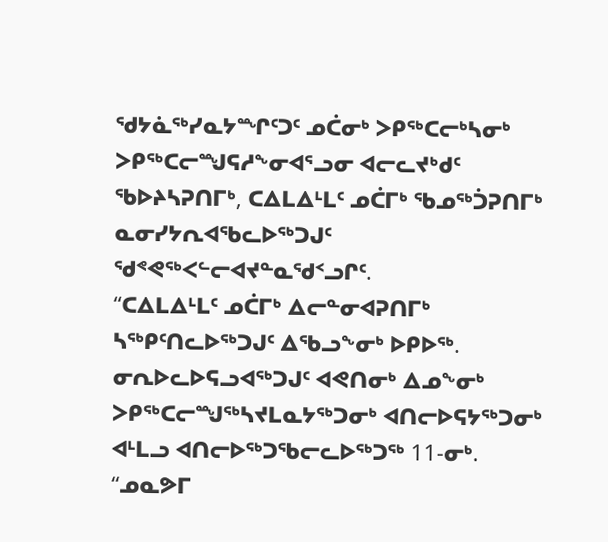ᖁᔭᓈᖅᓯᓇᔭᙱᑦᑐᑦ ᓄᑖᓂᒃ ᐳᑭᖅᑕᓕᒃᓴᓂᒃ ᐳᑭᖅᑕᓕᙳᕋᓱᖕᓂᐊᕐᓗᓂ ᐊᓕᓚᔪᒃᑯᑦ ᖃᐅᔨᓴᕈᑎᒥᒃ, ᑕᐃᒪᐃᒻᒪᑦ ᓄᑖᒥᒃ ᖃᓄᖅᑑᕈᑎᒥᒃ ᓇᓂᓯᔭᕆᐊᖃᓚᐅᖅᑐᒍᑦ ᖁᕝᕙᖅᐸᓪᓕᐊᔪᓐᓇᖁᑉᓗᒋᑦ.
“ᑕᐃᒪᐃᒻᒪᑦ ᓄᑖᒥᒃ ᐃᓕᓐᓂᐊᕈᑎᒥᒃ ᓴᖅᑭᑦᑎᓚᐅᖅᑐᒍᑦ ᐃᖃᓗᖕᓂᒃ ᐅᑭᐅᖅ. ᓂᕆᐅᓚᐅᕋᓗᐊᖅᑐᒍᑦ ᐊᕙᑎᓂᒃ ᐃᓄᖕᓂᒃ ᐳᑭᖅᑕᓕᙳᖅᓴᔪᒪᓇᔭᖅᑐᓂᒃ ᐊᑎᓕᐅᕋᔭᖅᑐᓂᒃ ᐊᒻᒪᓗ ᐊᑎᓕᐅᖅᑐᖃᓕᓚᐅᖅᑐᖅ 11-ᓂᒃ.
“ᓄᓇᕗᒥ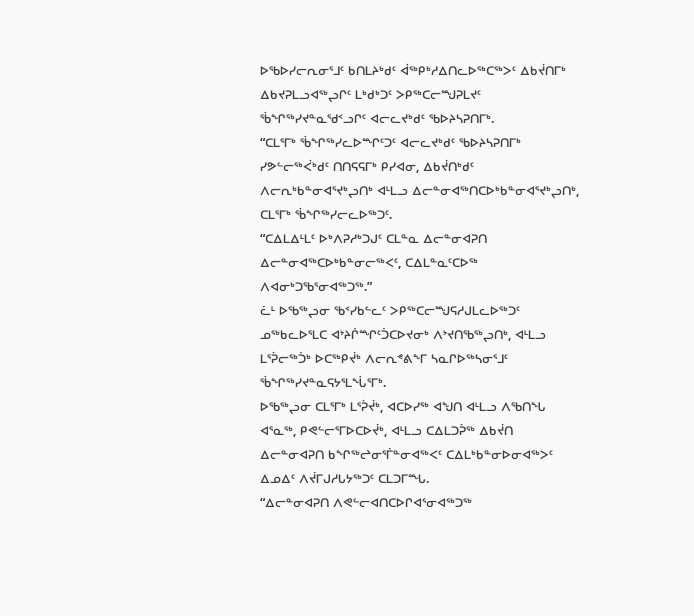ᐅᖃᐅᓯᓕᕆᓂᕐᒧᑦ ᑲᑎᒪᔨᒃᑯᑦ ᐋᖅᑭᒃᓱᐃᑎᓚᐅᖅᑕᖅᐳᑦ ᐃᑲᔫᑎᒥᒃ ᐃᑲᔪᕈᒪᓗᐊᖅᖢᒋᑦ ᒪᒃᑯᒃᑐᑦ ᐳᑭᖅᑕᓕᙳᕈᒪᔪᑦ ᖄᖏᖅᓯᔪᓐᓇᖁᑉᓗᒋᑦ ᐊᓕᓚᔪᒃᑯᑦ ᖃᐅᔨᓴᕈᑎᒥᒃ.
“ᑕᒪᕐᒥᒃ ᖄᖏᖅᓯᓚᐅᙱᑦᑐᑦ ᐊᓕᓚᔪᒃᑯᑦ ᖃᐅᔨᓴᕈᑎᒥᒃ ᓯᕗᓪᓕᖅᐹᒃᑯᑦ ᑎᑎᕋᕋᒥᒃ ᑭᓯᐊᓂ, ᐃᑲᔫᑎᒃᑯᑦ ᐱᓕᕆᒃᑲᓐᓂᐊᕐᔪᒃᖢᑎᒃ ᐊᒻᒪᓗ ᐃᓕᓐᓂᐊᖅᑎᑕᐅᒃᑲᓐᓂᐊᕐᔪᒃᖢᑎᒃ, ᑕᒪᕐᒥᒃ ᖄᖏᖅᓯᓕᓚᐅᖅᑐᑦ.
“ᑕᐃᒪᐃᒻᒪᑦ ᐅᒃᐱᕈᓱᒃᑐᒍᑦ ᑕᒪᓐᓇ ᐃᓕᓐᓂᐊᕈᑎ ᐃᓕᓐᓂᐊᖅᑕᐅᒃᑲᓐᓂᓕᖅᐸᑦ, ᑕᐃᒪᓐᓇᑦᑕᐅᖅ ᐱᐊᓂᒃᑐᖃᕐᓂᐊᖅᑐᖅ.”
ᓛᒻ ᐅᖃᖅᖢᓂ ᖃᑉᓯᑲᓪᓚᑦ ᐳᑭᖅᑕᓕᙳᕋᓱᒍᒪᓚᐅᖅᑐᑦ ᓄᖅᑲᓚᐅᕐᒪᑕ ᐊᔾᔨᒌᙱᑦᑑᑕᐅᔪᓂᒃ ᐱᔾᔪᑎᖃᖅᖢᑎᒃ, ᐊᒻᒪᓗ ᒪᕐᕉᓕᖅᑑᒃ ᐅᑕᖅᑭᔫᒃ ᐱᓕᕆᕝᕕᖕᒥ ᓴᓇᒋᐅᖅᓴᓂᕐᒧᑦ ᖄᖏᖅᓯᔪᓐᓇᕋᔭᕐᒪᖔᕐᒥᒃ.
ᐅᖃᖅᖢᓂ ᑕᒪᕐᒥᒃ ᒪᕐᕉᔫᒃ, ᐊᑕᐅᓯᖅ ᐊᖑᑎ ᐊᒻᒪᓗ ᐱᖃᑎᖓ ᐊᕐᓇᖅ, ᑭᕙᓪᓕᕐᒥᐅᑕᐅᔫᒃ, ᐊᒻᒪᓗ ᑕᐃᒪᑐᕉᖅ ᐃᑲᔫᑎ ᐃᓕᓐᓂᐊᕈᑎ ᑲᖏᖅᖠᓂᕐᒦᓐᓂᐊᖅᐸᑦ ᑕᐃᒪᒃᑲᓐᓂᐅᓂᐊᖅᐳᑦ ᐃᓄᐃᑦ ᐱᔫᒥᒍᓱᒐᔭᖅᑐᑦ ᑕᒪᑐᒥᙵ.
“ᐃᓕᓐᓂᐊᕈᑎ ᐱᕙᓪᓕᐊᑎᑕᐅᒋᐊᕐᓂᐊᖅᑐᖅ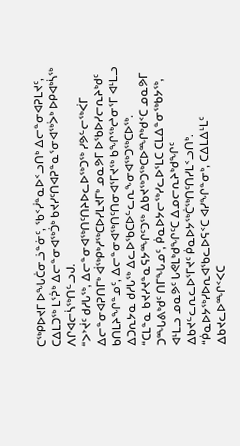ᑕᖅᑭᐅᔪᒥ ᐅᖓᑖᓂᓘᓐᓃᑦ, ᖃᑉᓰᓐᓇᐅᑉᓗᑎᒃ ᐃᓕᓐᓂᐊᕈᒪᔪᑦ, ᑕᐃᒪᑐᖅ ᒪᕐᕉᒃ ᐃᓕᓐᓂᐊᖅᑑᒃ ᑲᔪᓯᑦᑎᐊᕈᓐᓇᕐᓂᐊᖅᐴᒃ ᐅᑭᐊᒃᓵᖅ ᐱᒋᐊᓕᓵᖅᑎᓪᓗᒍ.
“ᐳᔾᔫᑦ ᑯᓱᒐᖅ, ᐃᓕᓐᓂᐊᖅᑎᑦᑎᔨᐅᓚᐅᖅᑐᖅ ᓯᕗᓪᓕᖅᐹᒥ ᐃᓕᓐᓂᐊᕈᑎᒥᒃ ᐋᖅᑭᒃᓱᖅᑕᐅᓯᒪᔪᒥᒃ ᓄᓇᕗᒥ ᐅᖃᐅᓯᓕᕆᔨᒃᑯᑦ ᑲᑎᒪᔨᖏᓐᓄᑦ, ᐃᓕᓐᓂᐊᖅᑎᑦᑎᓂᐊᕐᒥᔪᖅ ᑲᖏᖅᖠᓂᕐᒥ ᐊᒻᒪᓗ ᐃᑐᕆᔭᓇ ᑯᓱᒐᖅ ᐃᓚᐅᖃᑕᐅᓪᓚᕆᖕᓂᐊᖅᑐᖅᑕᐅᖅ.
“ᑕᒪᓐᓇ ᑲᔪᓯᔪᓐᓇᕋᔭᙱᑦᑐᖅ ᐃᑲᔪᖅᑐᖅᑕᐅᙱᒃᑯᑉᑕ ᓄᓇᕗᒥ ᑐᙵᕕᒃᑯᑦ ᑎᒥᖓᓄᑦ, ᑮᓇᐅᔭᓕᖅᓯᓚᐅᕐᒪᑕ ᑕᒪᐃᓐᓂᖅᑲᔭᖅ, ᐊᒻᒪᓗ ᓄᓇᕗᑦ ᒐᕙᒪᒃᑯᖏᑦᑕ ᐃᓄᓕᕆᔨᒃᑯᖏᑦ ᐃᑲᔪᓪᓚᕆᓚᐅᕐᒥᔪᑦ ᑮᓇᐅᔭᖅᑖᖅᑎᑦᑎᓯᒪᑉᓗᑎᒃ.
“ᑮᓇᐅᔭᖅᓯᐅᕆᐊᖃᓚᐅᕋᑉᑕ ᐊᓯᖏᓐᓂᒃ, ᑕᐃᒪᐃᒻᒪᑦ ᐃᑲᔪᓚᐅᙱᑉᐸᑕ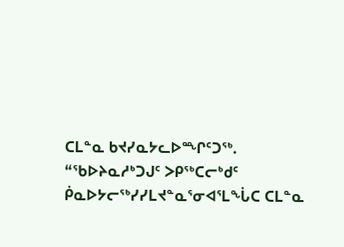ᑕᒪᓐᓇ ᑲᔪᓯᓇᔭᓚᐅᙱᑦᑐᖅ.
“ᖃᐅᔨᓇᓱᒃᑐᒍᑦ ᐳᑭᖅᑕᓕᒃᑯᑦ ᑮᓇᐅᔭᓕᖅᓯᓯᒪᔪᓐᓇᕐᓂᐊᕐᒪᖔᑕ ᑕᒪᓐᓇ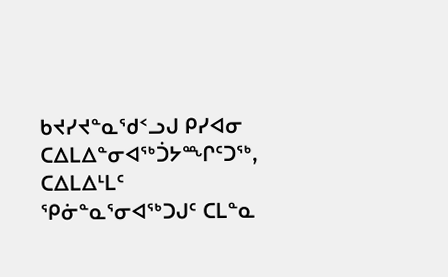ᑲᔪᓯᔪᓐᓇᖁᑉᓗᒍ ᑭᓯᐊᓂ ᑕᐃᒪᐃᓐᓂᐊᖅᑑᔭᙱᑦᑐᖅ, ᑕᐃᒪᐃᒻᒪᑦ ᕿᓃᓐᓇᕐᓂᐊᖅᑐᒍᑦ ᑕᒪᓐᓇ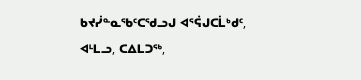ᑲᔪᓰᓐᓇᖃᑦᑕᖁᓗᒍ ᐊᕐᕌᒍᑕᒫᒃᑯᑦ, ᐊᒻᒪᓗ, ᑕᐃᒪᑐᖅ,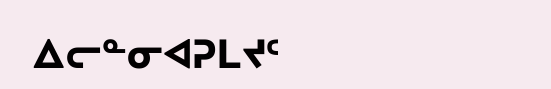ᐃᓕᓐᓂᐊᕈᒪᔪᑦ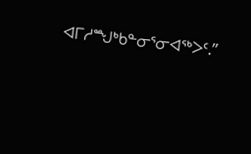ᐊᒥᓱᙳᒃᑲᓐᓂᕐᓂᐊᖅᐳᑦ.”